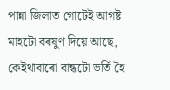পান্না জিলাত গোটেই আগষ্ট মাহটো বৰষুণ দিয়ে আছে, কেইথাবাৰো বান্ধটো ভৰ্তি হৈ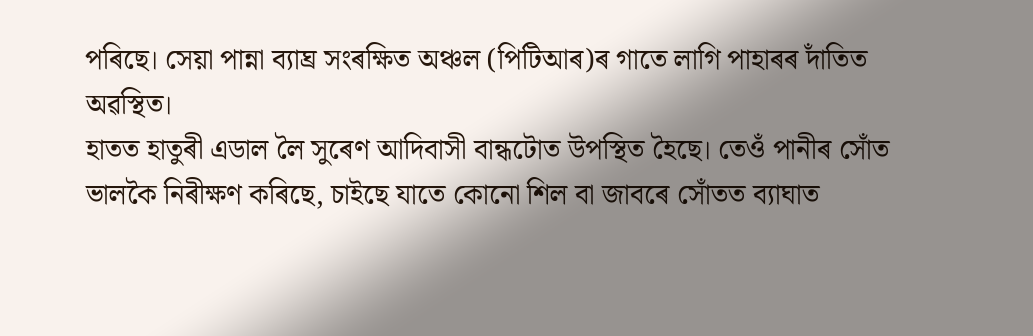পৰিছে। সেয়া পান্না ব্যাঘ্ৰ সংৰক্ষিত অঞ্চল (পিটিআৰ)ৰ গাতে লাগি পাহাৰৰ দাঁতিত অৱস্থিত।
হাতত হাতুৰী এডাল লৈ সুৰেণ আদিবাসী বান্ধটোত উপস্থিত হৈছে। তেওঁ পানীৰ সোঁত ভালকৈ নিৰীক্ষণ কৰিছে, চাইছে যাতে কোনো শিল বা জাবৰে সোঁতত ব্যাঘাত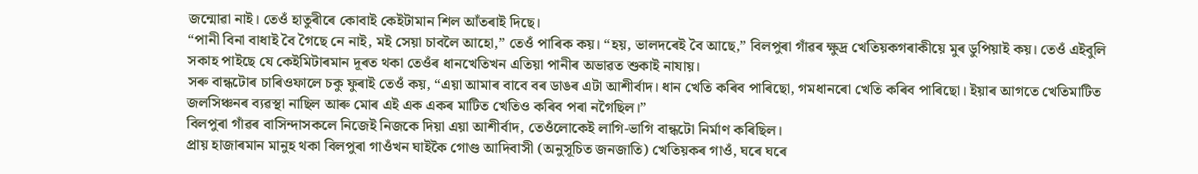জন্মোৱা নাই। তেওঁ হাতুৰীৰে কোবাই কেইটামান শিল আঁতৰাই দিছে।
“পানী বিনা বাধাই বৈ গৈছে নে নাই, মই সেয়া চাবলৈ আহো,” তেওঁ পাৰিক কয়। “হয়, ভালদৰেই বৈ আছে,” বিলপুৰা গাঁৱৰ ক্ষুদ্ৰ খেতিয়কগৰাকীয়ে মুৰ ডুপিয়াই কয়। তেওঁ এইবুলি সকাহ পাইছে যে কেইমিটাৰমান দূৰত থকা তেওঁৰ ধানখেতিখন এতিয়া পানীৰ অভাৱত শুকাই নাযায়।
সৰু বান্ধটোৰ চাৰিওফালে চকু ফুৰাই তেওঁ কয়, “এয়া আমাৰ বাবে বৰ ডাঙৰ এটা আশীৰ্বাদ। ধান খেতি কৰিব পাৰিছো, গমধানৰো খেতি কৰিব পাৰিছো। ইয়াৰ আগতে খেতিমাটিত জলসিঞ্চনৰ ব্যৱস্থা নাছিল আৰু মোৰ এই এক একৰ মাটিত খেতিও কৰিব পৰা নগৈছিল।”
বিলপুৰা গাঁৱৰ বাসিন্দাসকলে নিজেই নিজকে দিয়া এয়া আশীৰ্বাদ, তেওঁলোকেই লাগি-ভাগি বান্ধটো নিৰ্মাণ কৰিছিল।
প্ৰায় হাজাৰমান মানুহ থকা বিলপুৰা গাওঁখন ঘাইকৈ গোণ্ড আদিবাসী (অনুসূচিত জনজাতি) খেতিয়কৰ গাওঁ, ঘৰে ঘৰে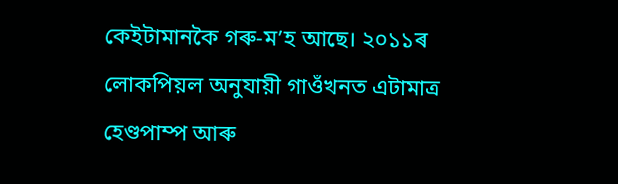কেইটামানকৈ গৰু-ম’হ আছে। ২০১১ৰ লোকপিয়ল অনুযায়ী গাওঁখনত এটামাত্ৰ হেণ্ডপাম্প আৰু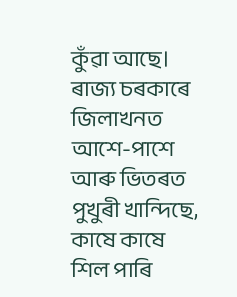কুঁৱা আছে। ৰাজ্য চৰকাৰে জিলাখনত আশে-পাশে আৰু ভিতৰত পুখুৰী খান্দিছে, কাষে কাষে শিল পাৰি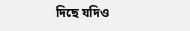দিছে যদিও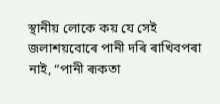স্থানীয় লোকে কয় যে সেই জলাশয়বোৰে পানী দৰি ৰাখিবপৰা নাই, “পানী ৰূকতা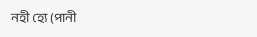নহী হ্যে (পানী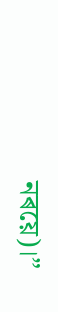নৰয়ে)।”